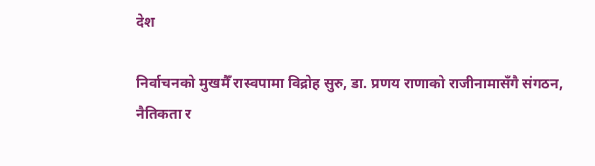देश

निर्वाचनको मुखमैँ रास्वपामा विद्रोह सुरु, डा. प्रणय राणाको राजीनामासँगै संगठन, नैतिकता र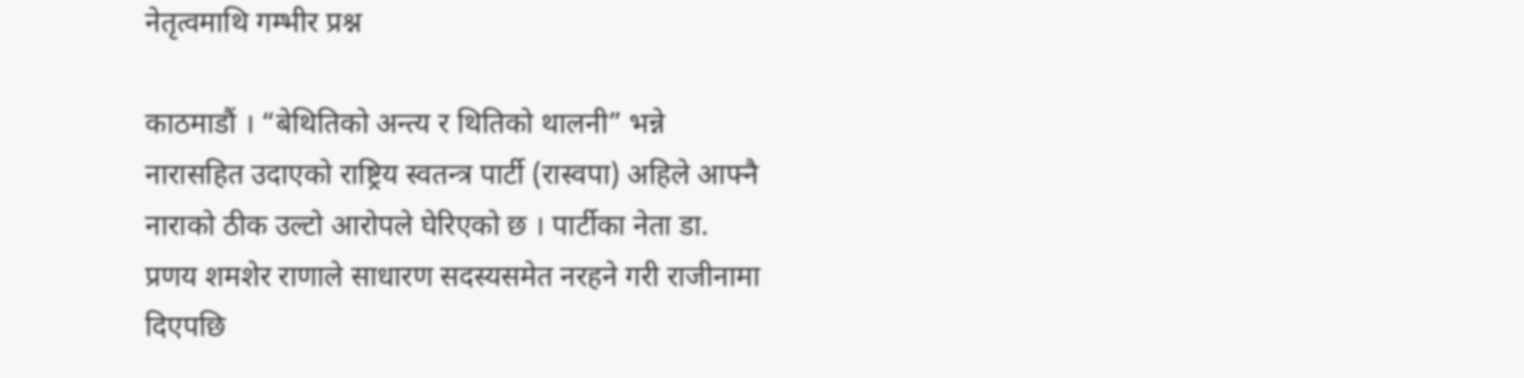नेतृत्वमाथि गम्भीर प्रश्न

काठमाडौं । “बेथितिको अन्त्य र थितिको थालनी” भन्ने नारासहित उदाएको राष्ट्रिय स्वतन्त्र पार्टी (रास्वपा) अहिले आफ्नै नाराको ठीक उल्टो आरोपले घेरिएको छ । पार्टीका नेता डा. प्रणय शमशेर राणाले साधारण सदस्यसमेत नरहने गरी राजीनामा दिएपछि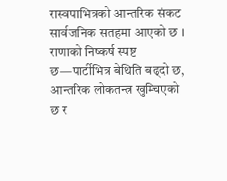रास्वपाभित्रको आन्तरिक संकट सार्वजनिक सतहमा आएको छ । राणाको निष्कर्ष स्पष्ट छ—पार्टीभित्र बेथिति बढ्दो छ, आन्तरिक लोकतन्त्र खुम्चिएको छ र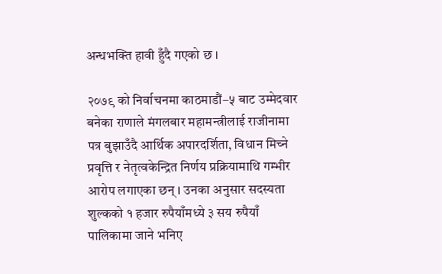अन्धभक्ति हावी हुँदै गएको छ ।

२०७९ को निर्वाचनमा काठमाडौं–५ बाट उम्मेदवार बनेका राणाले मंगलबार महामन्त्रीलाई राजीनामा पत्र बुझाउँदै आर्थिक अपारदर्शिता, विधान मिच्ने प्रवृत्ति र नेतृत्वकेन्द्रित निर्णय प्रक्रियामाथि गम्भीर आरोप लगाएका छन् । उनका अनुसार सदस्यता शुल्कको १ हजार रुपैयाँमध्ये ३ सय रुपैयाँ पालिकामा जाने भनिए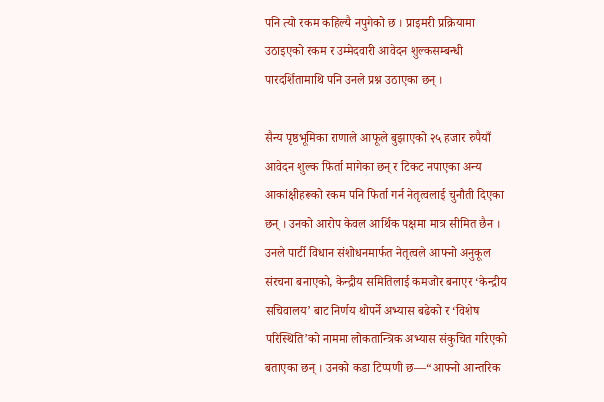पनि त्यो रकम कहिल्यै नपुगेको छ । प्राइमरी प्रक्रियामा उठाइएको रकम र उम्मेदवारी आवेदन शुल्कसम्बन्धी पारदर्शितामाथि पनि उनले प्रश्न उठाएका छन् ।

सैन्य पृष्ठभूमिका राणाले आफूले बुझाएको २५ हजार रुपैयाँ आवेदन शुल्क फिर्ता मागेका छन् र टिकट नपाएका अन्य आकांक्षीहरूको रकम पनि फिर्ता गर्न नेतृत्वलाई चुनौती दिएका छन् । उनको आरोप केवल आर्थिक पक्षमा मात्र सीमित छैन । उनले पार्टी विधान संशोधनमार्फत नेतृत्वले आफ्नो अनुकूल संरचना बनाएको, केन्द्रीय समितिलाई कमजोर बनाएर ‘केन्द्रीय सचिवालय’ बाट निर्णय थोपर्ने अभ्यास बढेको र ‘विशेष परिस्थिति’को नाममा लोकतान्त्रिक अभ्यास संकुचित गरिएको बताएका छन् । उनको कडा टिप्पणी छ—“आफ्नो आन्तरिक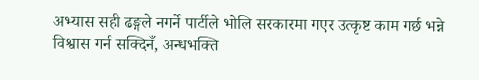अभ्यास सही ढङ्गले नगर्ने पार्टीले भोलि सरकारमा गएर उत्कृष्ट काम गर्छ भन्ने विश्वास गर्न सक्दिनँ, अन्धभक्ति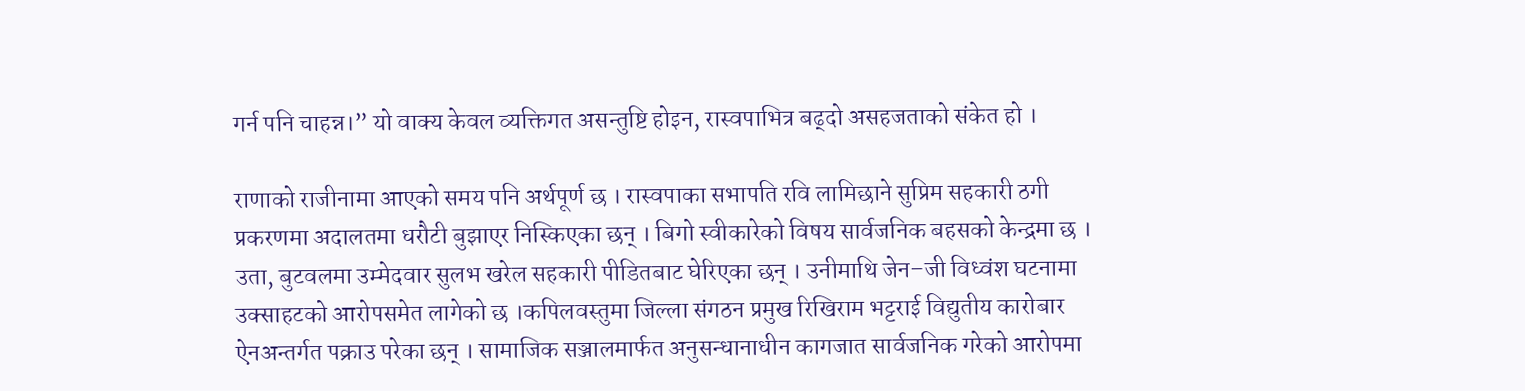गर्न पनि चाहन्न।” यो वाक्य केवल व्यक्तिगत असन्तुष्टि होइन, रास्वपाभित्र बढ्दो असहजताको संकेत हो ।

राणाको राजीनामा आएको समय पनि अर्थपूर्ण छ । रास्वपाका सभापति रवि लामिछाने सुप्रिम सहकारी ठगी प्रकरणमा अदालतमा धरौटी बुझाएर निस्किएका छन् । बिगो स्वीकारेको विषय सार्वजनिक बहसको केन्द्रमा छ । उता, बुटवलमा उम्मेदवार सुलभ खरेल सहकारी पीडितबाट घेरिएका छन् । उनीमाथि जेन–जी विध्वंश घटनामा उक्साहटको आरोपसमेत लागेको छ ।कपिलवस्तुमा जिल्ला संगठन प्रमुख रिखिराम भट्टराई विद्युतीय कारोबार ऐनअन्तर्गत पक्राउ परेका छन् । सामाजिक सञ्जालमार्फत अनुसन्धानाधीन कागजात सार्वजनिक गरेको आरोपमा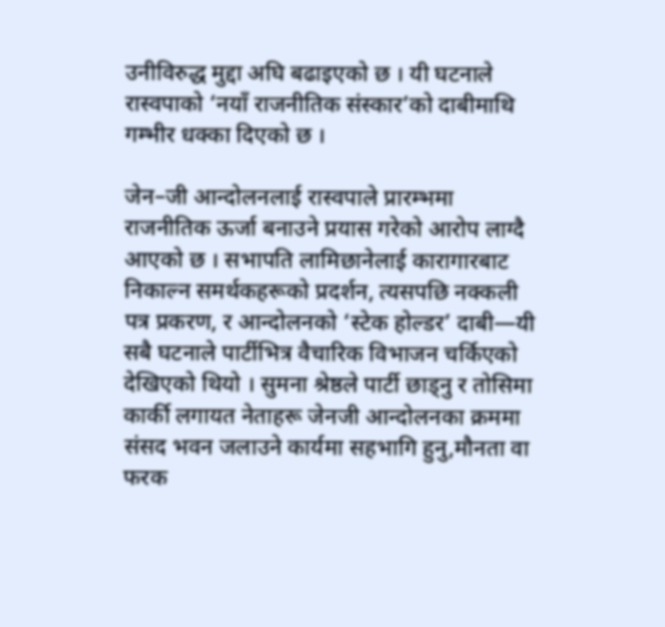उनीविरुद्ध मुद्दा अघि बढाइएको छ । यी घटनाले रास्वपाको ‘नयाँ राजनीतिक संस्कार’को दाबीमाथि गम्भीर धक्का दिएको छ ।

जेन–जी आन्दोलनलाई रास्वपाले प्रारम्भमा राजनीतिक ऊर्जा बनाउने प्रयास गरेको आरोप लाग्दै आएको छ । सभापति लामिछानेलाई कारागारबाट निकाल्न समर्थकहरूको प्रदर्शन, त्यसपछि नक्कली पत्र प्रकरण, र आन्दोलनको ‘स्टेक होल्डर’ दाबी—यी सबै घटनाले पार्टीभित्र वैचारिक विभाजन चर्किएको देखिएको थियो । सुमना श्रेष्ठले पार्टी छाड्नु र तोसिमा कार्की लगायत नेताहरू जेनजी आन्दोलनका क्रममा संसद भवन जलाउने कार्यमा सहभागि हुनु,मौनता वा फरक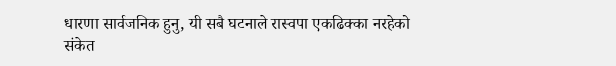धारणा सार्वजनिक हुनु, यी सबै घटनाले रास्वपा एकढिक्का नरहेको संकेत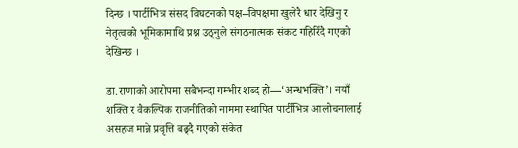दिन्छ । पार्टीभित्र संसद विघटनको पक्ष–विपक्षमा खुलेरै धार देखिनु र नेतृत्वको भूमिकामाथि प्रश्न उठ्नुले संगठनात्मक संकट गहिरिँदै गएको देखिन्छ ।

डा.राणाको आरोपमा सबैभन्दा गम्भीर शब्द हो—‘अन्धभक्ति’। नयाँ शक्ति र वैकल्पिक राजनीतिको नाममा स्थापित पार्टीभित्र आलोचनालाई असहज मान्ने प्रवृत्ति बढ्दै गएको संकेत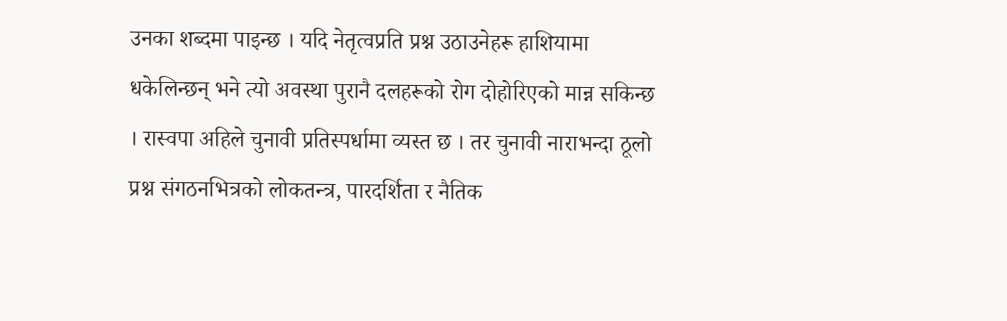उनका शब्दमा पाइन्छ । यदि नेतृत्वप्रति प्रश्न उठाउनेहरू हाशियामा धकेलिन्छन् भने त्यो अवस्था पुरानै दलहरूको रोग दोहोरिएको मान्न सकिन्छ । रास्वपा अहिले चुनावी प्रतिस्पर्धामा व्यस्त छ । तर चुनावी नाराभन्दा ठूलो प्रश्न संगठनभित्रको लोकतन्त्र, पारदर्शिता र नैतिक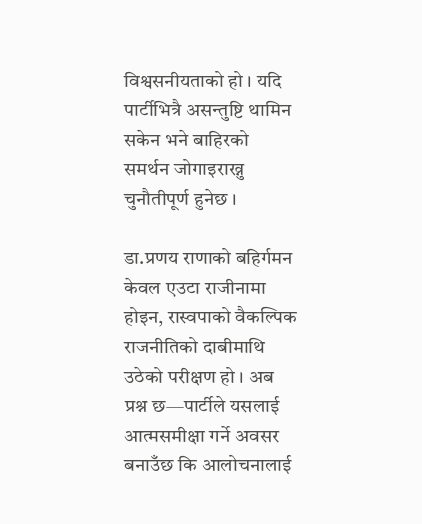विश्वसनीयताको हो । यदि पार्टीभित्रै असन्तुष्टि थामिन सकेन भने बाहिरको समर्थन जोगाइराख्नु चुनौतीपूर्ण हुनेछ ।

डा.प्रणय राणाको बहिर्गमन केवल एउटा राजीनामा होइन, रास्वपाको वैकल्पिक राजनीतिको दाबीमाथि उठेको परीक्षण हो । अब प्रश्न छ—पार्टीले यसलाई आत्मसमीक्षा गर्ने अवसर बनाउँछ कि आलोचनालाई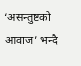‘असन्तुष्टको आवाज’ भन्दै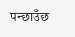पन्छाउँछ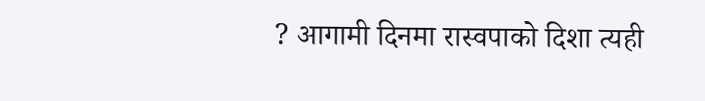? आगामी दिनमा रास्वपाको दिशा त्यही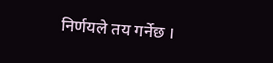निर्णयले तय गर्नेछ ।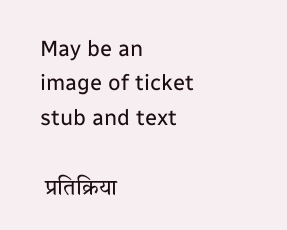May be an image of ticket stub and text

 प्रतिक्रिया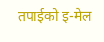तपाईको इ-मेल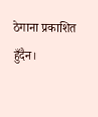ठेगाना प्रकाशित हुँदैन।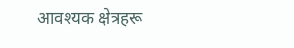आवश्यक क्षेत्रहरू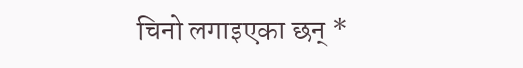चिनो लगाइएका छन् *